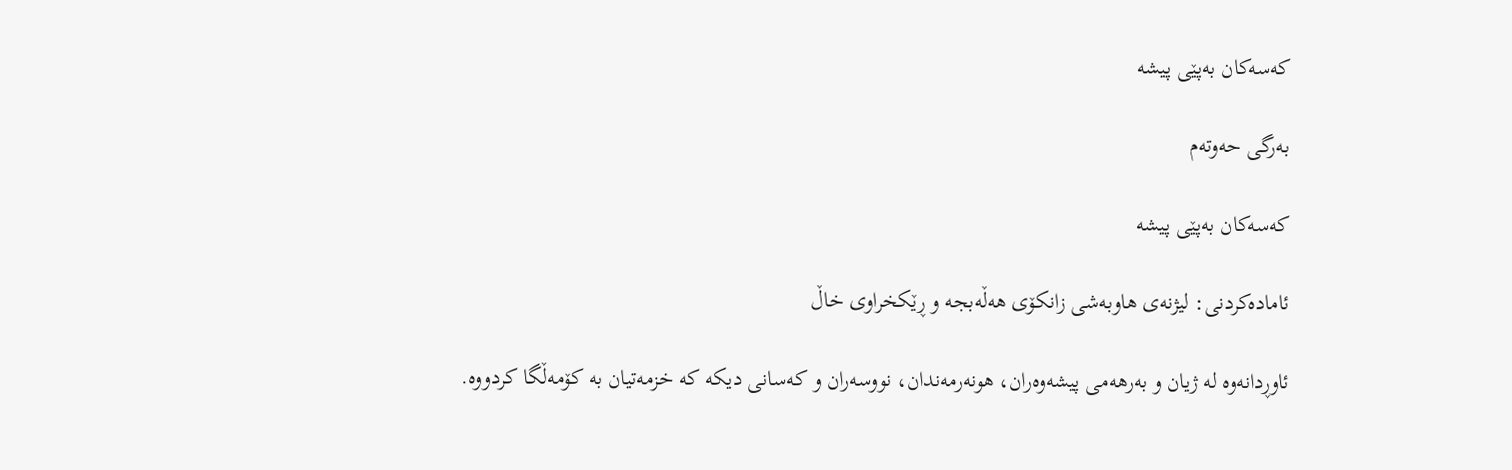کەسەکان بەپێی پیشە

بەرگی حەوتەم

کەسەکان بەپێی پیشە

ئامادەکردنی: لیژنه‌ی هاوبه‌شی زانكۆی هه‌ڵه‌بجه‌ و ڕێكخراوی خاڵ

ئاوڕدانەوە لە ژیان و بەرهەمی پیشەوەران، هونەرمەندان، نووسەران و کەسانی دیکە کە خزمەتیان بە کۆمەڵگا کردووە.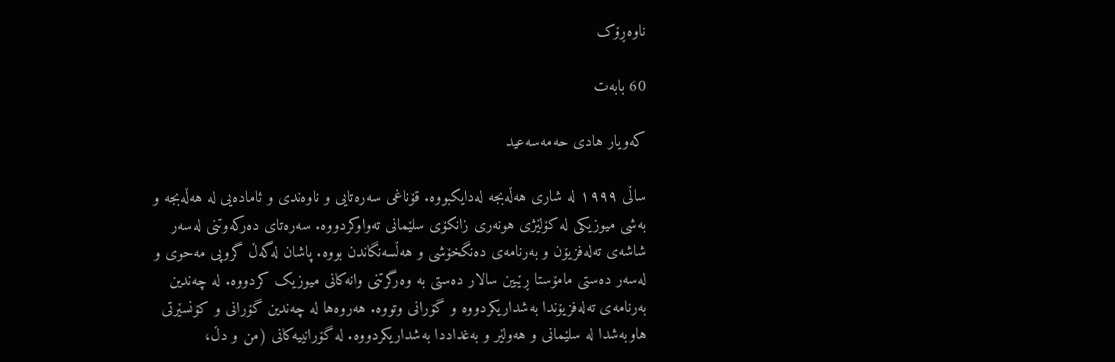ناوەڕۆک

60 بابەت

کەویار هادی حەمەسەعید

ساڵی ١٩٩٩ لە شاری هەڵەبجە لەدایکبووە. قۆناغی سەرەتایی و ناوەندی و ئامادەیی لە هەڵەبجە و بەشی میوزیکی لە کۆلێژی هونەری زانکۆی سلێمانی تەواوکردووە. سەرەتای دەرکەوتنی لەسەر شاشەی تەلەفزیۆن و بەرنامەی دەنگخۆشی و هەڵسەنگاندن بووە. پاشان لەگەڵ گروپی مەحوی و لەسەر دەستی مامۆستا ڕێبین سالار دەستی بە وەرگرتنی وانەکانی میوزیک کردووە. لە چەندین بەرنامەی تەلەفزیۆندا بەشداریکردووە و گۆرانی وتووە. هەروەها لە چەندین گۆرانی و کۆنسێرتی هاوبەشدا لە سلێمانی و هەولێر و بەغداددا بەشداریکردووە. لە گۆرانییەکانی (من و دڵ،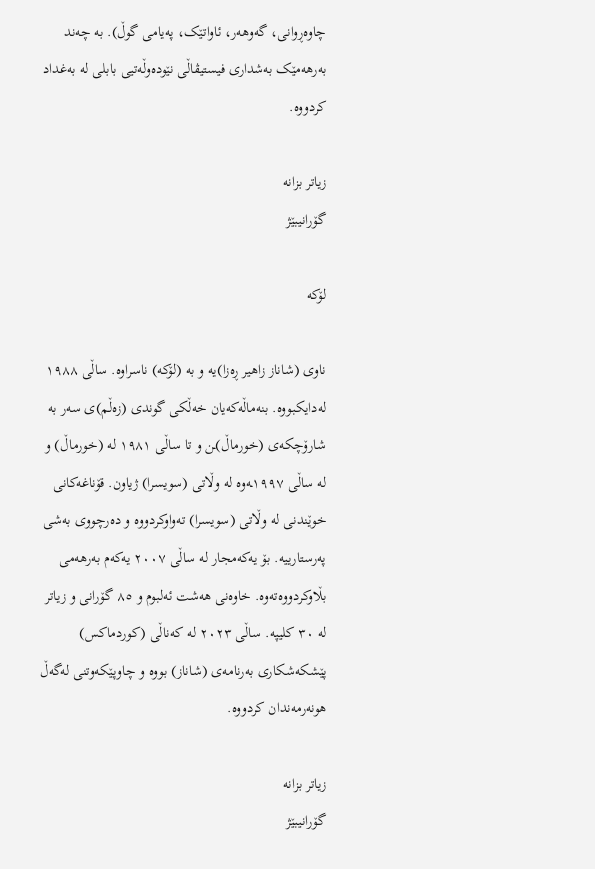چاوەڕوانی، گەوهەر، ئاواتێک، پەیامی گوڵ). بە چەند بەرهەمێک بەشداری فیستیڤاڵی نێودەوڵەتیی بابلی لە بەغداد کردووە.

زیاتر بزانە
گۆرانیبێژ

لۆکە

ناوی (شاناز زاهیر ڕەزا)یە و بە (لۆکە) ناسراوە. ساڵی ١٩٨٨ لەدایکبووە. بنەماڵەکەیان خەڵکى گوندى (زەڵم)ی سەر بە شارۆچکەى (خورماڵ)ـن و تا ساڵی ١٩٨١ لە (خورماڵ) و لە ‌ساڵی ١٩٩٧ـەوە لە وڵاتی (سویسرا) ژیاون‌. قۆناغەکانی خوێندنی لە وڵاتی (سویسرا) تەواوکردووه و دەرچووی بەشی پەرستارییە. بۆ یەکەمجار لە ساڵی ٢٠٠٧ یەکەم بەرهەمی بڵاوکردووەتەوه. خاوەنی هەشت ئەلبوم و ٨٥ گۆرانی و زیاتر لە ٣٠ کلیپە‌. ساڵی ٢٠٢٣ له ‌کەناڵی (کوردماکس) پێشکەشکاری بەرنامەی (شاناز) بووە و چاوپێکەوتنی لەگەڵ هونەرمەندان کردووە.

زیاتر بزانە
گۆرانیبێژ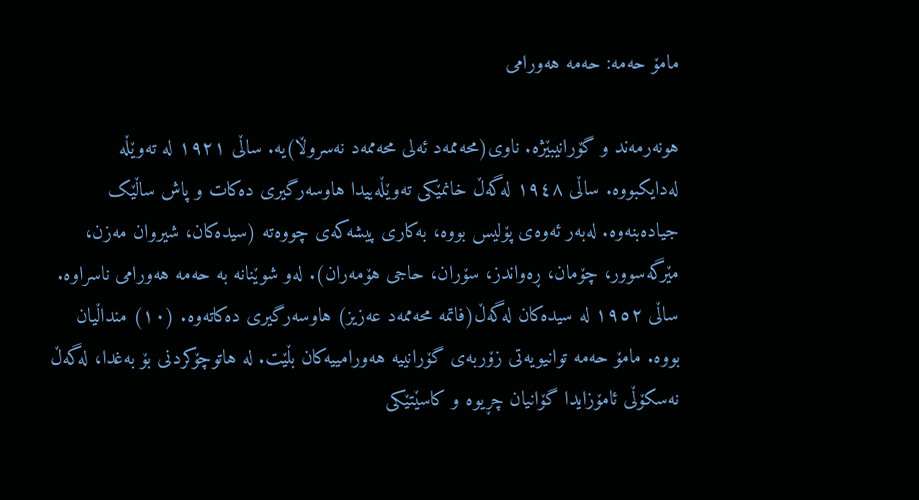مامۆ حەمە: حەمە هەورامی

هونەرمەند و گۆرانیبێژە. ناوی(محەممەد ئەلی محەممەد نەسروڵا)یە. ساڵی ١٩٢١ لە تەوێڵە لەدایکبووە. ساڵی ١٩٤٨ لەگەڵ خانمێکی تەوێڵەییدا هاوسەرگیری دەکات و پاش ساڵێک جیادەبنەوە. لەبەر ئەوەی پۆلیس بووە، بەکاری پیشەکەی چووەتە (سیدەکان، شیروان مەزن، مێرگەسوور، چۆمان، ڕەواندز، سۆران، حاجی هۆمەران). لەو شوێنانە بە حەمە هەورامی ناسراوە. ساڵی ١٩٥٢ لە سیدەکان لەگەڵ(فاتمە محەممەد عەزیز) هاوسەرگیری دەکاتەوە. (١٠) منداڵیان بووە. مامۆ حەمە توانیویەتی زۆربەی گۆرانییە هەورامییەکان بڵێت. لە هاتوچۆکردنی بۆ بەغدا، لەگەڵ نەسکۆڵی ئامۆزایدا گۆانیان چڕیوە و کاسێتێکی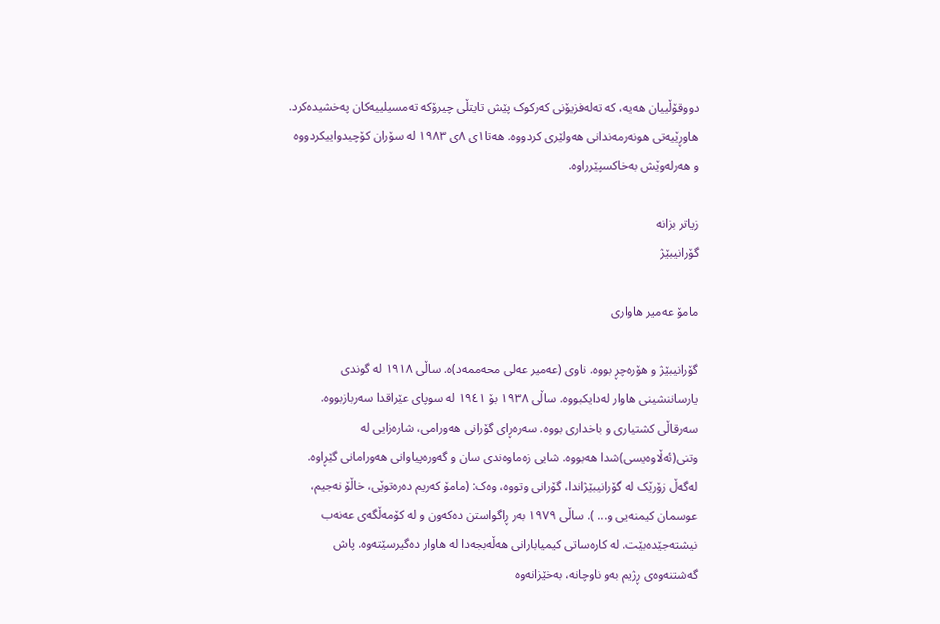دووقۆڵییان هەیە، کە تەلەفزیۆنی کەرکوک پێش تایتڵی چیرۆکە تەمسیلییەکان پەخشیدەکرد. هاوڕێیەتی هونەرمەندانی هەولێری کردووە. هەتا١ی ٨ی ١٩٨٣ لە سۆران کۆچیدواییکردووە و هەرلەوێش بەخاکسپێرراوە.

زیاتر بزانە
گۆرانیبێژ

مامۆ عەمیر هاواری

گۆرانیبێژ و هۆرەچڕ بووە. ناوی (عەمیر عەلی محەممەد)ە. ساڵی ١٩١٨ لە گوندی یارساننشینی هاوار لەدایکبووە. ساڵی ١٩٣٨ بۆ ١٩٤١ لە سوپای عێراقدا سەربازبووە. سەرقاڵی کشتیاری و باخداری بووە. سەرەڕای گۆرانی هەورامی، شارەزایی لە وتنی(ئەڵاوەیسی)شدا هەبووە. شایی زەماوەندی سان و گەورەپیاوانی هەورامانی گێڕاوە. لەگەڵ زۆرێک لە گۆرانیبێژاندا، گۆرانی وتووە، وەک: (مامۆ کەریم دەرەتوێی، خاڵۆ نەجیم، عوسمان کیمنەیی و... ). ساڵی ١٩٧٩ بەر ڕاگواستن دەکەون و لە کۆمەڵگەی عەنەب نیشتەجێدەبێت. لە کارەساتی کیمیابارانی هەڵەبجەدا لە هاوار دەگیرسێتەوە. پاش گەشتنەوەی ڕژیم بەو ناوچانە، بەخێزانەوە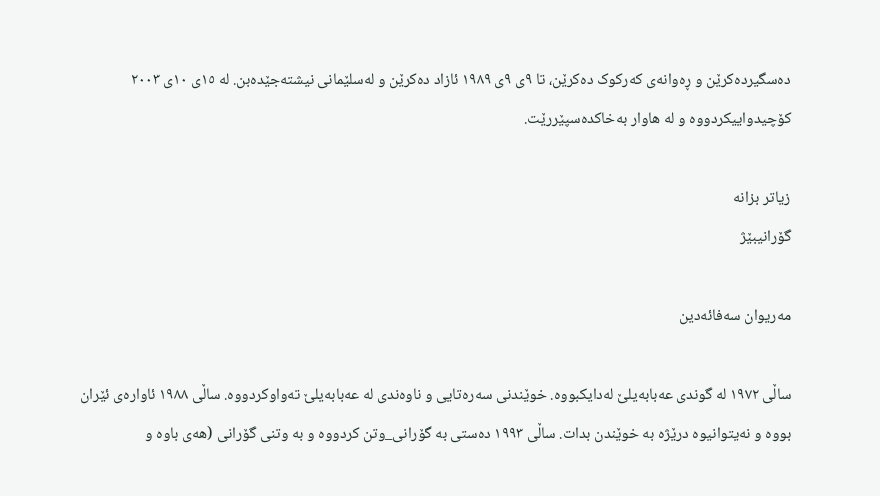دەسگیردەکرێن و ڕەوانەی کەرکوک دەکرێن، تا ٩ی ٩ی ١٩٨٩ ئازاد دەکرێن و لەسلێمانی نیشتەجێدەبن. لە ١٥ی ١٠ی ٢٠٠٣ کۆچیدواییکردووە و لە هاوار بەخاکدەسپێررێت.

زیاتر بزانە
گۆرانیبێژ

مەریوان سەفائەدین

ساڵی ١٩٧٢ لە گوندی عەبابەیلێ لەدایکبووە. خوێندنی سەرەتایی و ناوەندی لە عەبابەیلێ تەواوکردووه. ساڵی ١٩٨٨ ئاوارەی ئێران بووه و نەیتوانیوە درێژە بە خوێندن بدات. ساڵی ١٩٩٣ دەستی بە گۆرانی_وتن کردووە و بە وتنی گۆرانی (هەی باوە و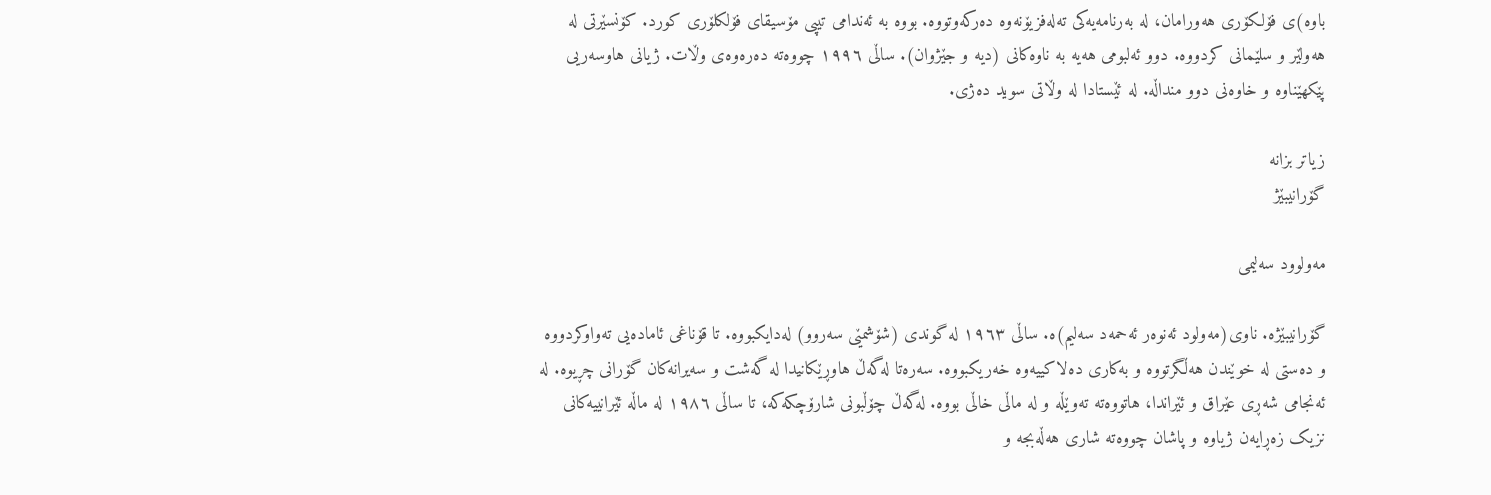باوە)ی فۆلکۆری هەورامان، لە بەرنامەیەکی تەلەفزیۆنەوە دەرکەوتووە. بووە بە ئەندامی تیپی مۆسیقای فۆلکلۆری کورد. کۆنسێرتی لە هەولێر و سلێمانی کردووە. دوو ئەلبومی هەیە بە ناوەکانی (دیە و جێژوان). ساڵی ١٩٩٦ چووەتە دەرەوەی وڵات. ژیانی هاوسەریی پێکهێناوە‌ و خاوەنی دوو منداڵە. لە ئێستادا لە وڵاتی سوید دەژی.

زیاتر بزانە
گۆرانیبێژ

مەولوود سەلیمی

گۆرانیبێژە. ناوی(مەولود ئەنوەر ئەحمەد سەلیم)ە. ساڵی ١٩٦٣ لە گوندی (شۆشمێی سەروو) لەدایکبووە. تا قۆناغی ئامادەیی تەواوکردووە و دەستی لە خوێندن هەڵگرتووە و بەکاری دەلاکییەوە خەریکبووە. سەرەتا لەگەڵ هاوڕێکانیدا لە گەشت و سەیرانەکان گۆرانی چڕیوە. لە ئەنجامی شەڕی عێراق و ئێراندا، هاتووەتە تەوێڵە و لە ماڵی خاڵی بووە. لەگەڵ چۆڵبونی شارۆچکەکه،‌ تا ساڵی ١٩٨٦ لە ماڵە ئێرانییەکانی نزیک زەڕایەن ژیاوە و پاشان چووەتە شاری هەڵەبجە و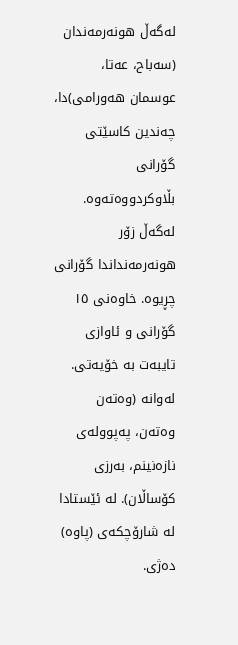لەگەڵ هونەرمەندان (سەباح، عەتا، عوسمان هەورامی)دا، چەندین کاسێتی گۆرانی بڵاوکردووەتەوە. لەگەڵ زۆر هونەرمەنداندا گۆرانی چڕیوە. خاوەنی ١٥ گۆرانی و ئاوازی تایبەت بە خۆیەتی. لەوانە (وەتەن وەتەن، پەپوولەی نازەنینم، بەرزی کۆساڵان). لە ئێستادا لە شارۆچکەی (پاوە) دەژی.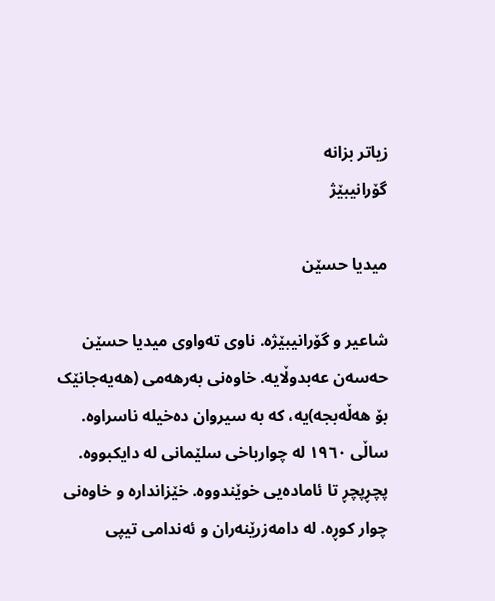زیاتر بزانە
گۆرانیبێژ

میدیا حسێن

شاعیر و گۆرانیبێژە. ناوی تەواوی میدیا حسێن حەسەن عەبدوڵایە. خاوەنی بەرهەمی (هەیەجانێک بۆ هەڵەبجە)یە، کە بە سیروان دەخیلە ناسراوە. ساڵی ١٩٦٠ لە چوارباخی سلێمانی لە دایکبووە. پچڕپچڕ تا ئامادەیی خوێندووە. خێزاندارە و خاوەنی چوار کوڕە. لە دامەزرێنەران و ئەندامی تیپی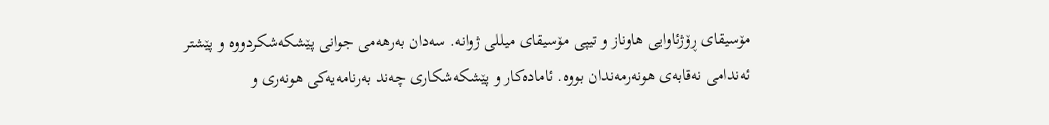مۆسیقای ڕۆژئاوایی هاوناز و تیپی مۆسیقای میللی ژوانە. سەدان بەرهەمی جوانی پێشکەشکردووە و پێشتر ئەندامی نەقابەی هونەرمەندان بووە. ئامادەکار و پێشکەشکاری چەند بەرنامەیەکی هونەری و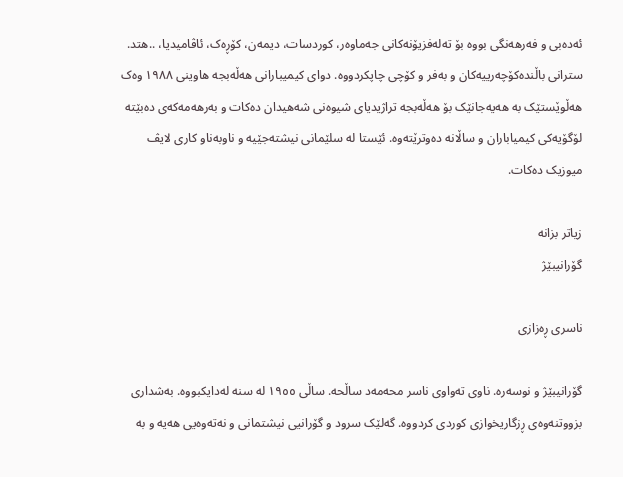ئەدەبی و فەرهەنگی بووە بۆ تەلەفزیۆنەکانی جەماوەر، کوردسات، دیمەن، کۆڕەک، ئاڤامیدیا، ..هتد. سترانی باڵندەکۆچەرییەکان و بەفر و کۆچی چاپکردووە. دوای کیمیبارانی هەڵەبجە هاوینی ١٩٨٨ وەک هەڵوێستێک بە هەیەجانێک بۆ هەڵەبجە تراژیدیای شیوەنی شەهیدان دەکات و بەرهەمەکەی دەبێتە لۆگۆیەکی کیمیاباران و ساڵانە دەوترێتەوە. ئێستا لە سلێمانی نیشتەجێیە و ناوبەناو کاری لایڤ میوزیک دەکات.

زیاتر بزانە
گۆرانیبێژ

ناسری ڕەزازی

گۆرانیبێژ و نوسەرە. ناوی تەواوی ناسر محەمەد ساڵحە. ساڵی ١٩٥٥ لە سنە لەدایکبووە. بەشداری بزووتنەوەی ڕزگاریخوازی کوردی کردووە. گەلێک سرود و گۆرانیی نیشتمانی و نەتەوەیی هەیە و بە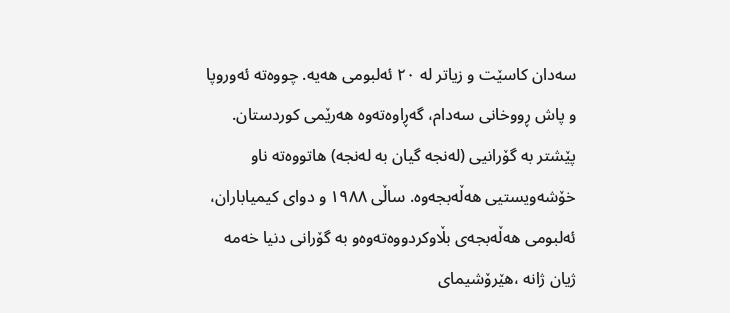سەدان کاسێت و زیاتر لە ٢٠ ئەلبومی هەیە. چووەتە ئەوروپا و پاش ڕووخانی سەدام، گەڕاوەتەوە هەرێمی کوردستان. پێشتر بە گۆرانیی (لەنجە گیان بە لەنجە) هاتووەتە ناو خۆشەویستیی هەڵەبجەوە. ساڵی ١٩٨٨ و دوای کیمیاباران، ئەلبومی هەڵەبجەی بڵاوکردووەتەوەو بە گۆرانی دنیا خەمە ژیان ژانە ،هێرۆشیمای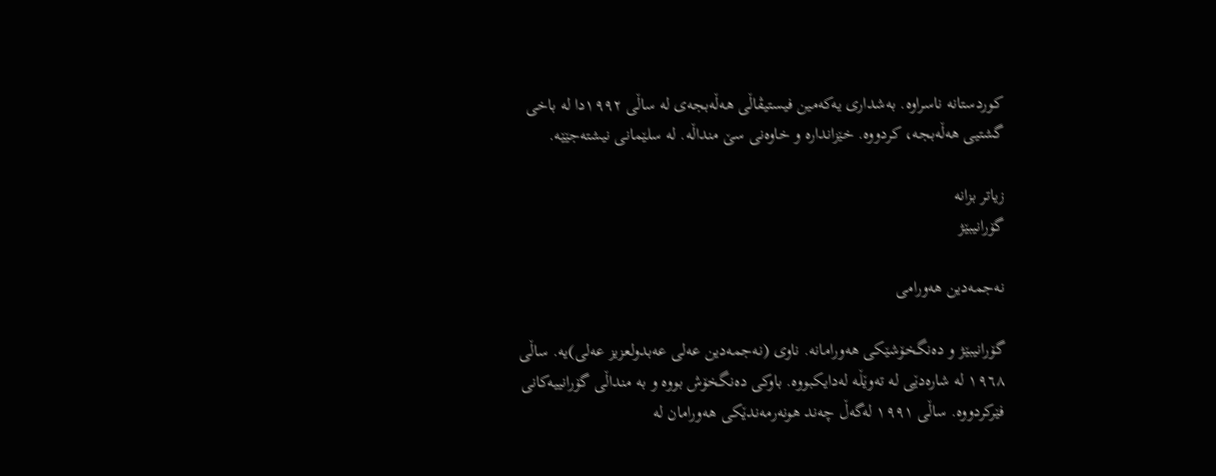کوردستانە ناسراوە. بەشداری یەکەمین فیستیڤاڵی هەڵەبجەی لە ساڵی ١٩٩٢دا لە باخی گشتیی هەڵەبجە، کردووە. خێزاندارە و خاوەنی سێ منداڵە. لە سلێمانی نیشتەجێێە.

زیاتر بزانە
گۆرانیبێژ

نەجمەدین هەورامی

گۆرانیبێژ و دەنگخۆشێکی هەورامانە. ناوی (نەجمەدین عەلی عەبدولعزیز عەلی)یە. ساڵی ١٩٦٨ لە شارەدێی لە تەوێڵە لەدایکبووە. باوکی دەنگخۆش بووە و بە منداڵی گۆرانییەکانی فێرکردووە. ساڵی ١٩٩١ لەگەڵ چەند هونەرمەندێکی هەورامان لە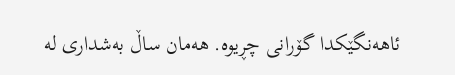ئاهەنگێکدا گۆرانی چڕیوە. هەمان ساڵ بەشداری لە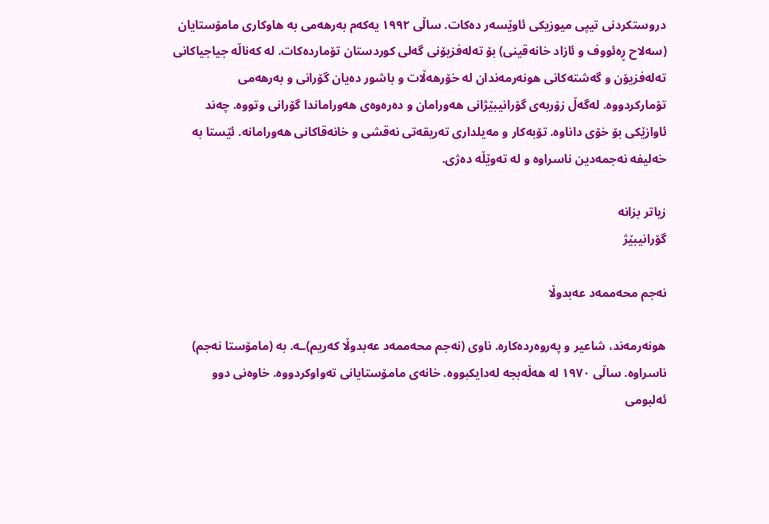دروستکردنی تیپی میوزیکی ئاوێسەر دەکات. ساڵی ١٩٩٢ یەکەم بەرهەمی بە هاوکاری مامۆستایان (سەلاح ڕەئووف و ئازاد خانەقینی) بۆ تەلەفزیۆنی گەلی کوردستان تۆماردەکات. لە کەناڵە جیاجیاکانی تەلەفزیۆن و گەشتەکانی هونەرمەندان لە خۆرهەڵات و باشور دەیان گۆرانی و بەرهەمی تۆمارکردووە. لەگەڵ زۆربەی گۆرانیبێژانی هەورامان و دەرەوەی هەوراماندا گۆرانی وتووە. چەند ئاوازێکی بۆ خۆی داناوە. تۆبەکار و مەیلداری تەریقەتی نەقشی و خانەقاکانی هەورامانە. ئێستا بە خەلیفە نەجمەدین ناسراوە و لە تەوێڵە دەژی.

زیاتر بزانە
گۆرانیبێژ

نەجم محەممەد عەبدوڵا

هونەرمەند، شاعیر و پەروەردەکارە‌. ناوی (نەجم محەممەد عەبدوڵا کەریم)ـە. بە (مامۆستا نەجم) ناسراوە. ساڵی ١٩٧٠ لە ھەڵەبجە لەدایکبووە. خانەی مامۆستایانی تەواوکردووە. خاوەنی دوو ئەلبومی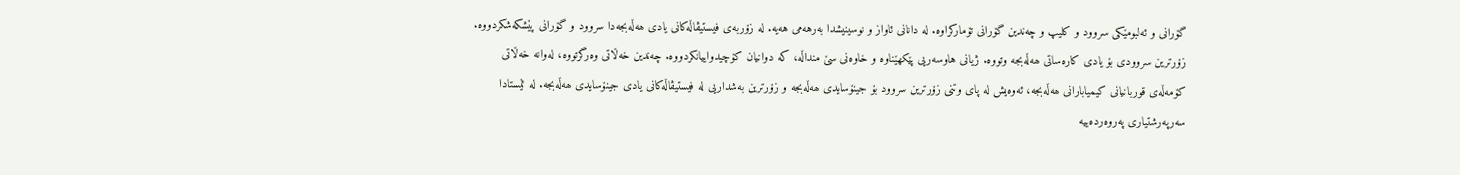گۆرانی و ئەلبومێکی سروود و کلیپ و چەندین گۆرانی تۆمارکراوە. لە دانانی ئاواز و نوسینیشدا بەرهەمی هەیە. لە زۆربەی فیستیڤاڵەکانی یادی ھەڵەبجەدا سروود و گۆرانی پێشکەشکردووە. زۆرترین سروودی بۆ یادی کارەساتی ھەڵەبجە وتووە. ژیانی هاوسەریی پێکهێناوە‌ و خاوەنی سێ منداڵە، کە دوانیان کۆچیدواییانکردووە. چەندین خەڵاتی وەرگرتووە، لەوانە خەڵاتی کۆمەڵەی قوربانیانی کیمیابارانی ھەڵەبجە، ئەوەیش لە پای وتنی زۆرترین سروود بۆ جینۆسایدی ھەڵەبجە و زۆرترین بەشداریی لە فیستیڤاڵەکانی یادی جینۆسایدی ھەڵەبجە. لە ئێستادا سەرپەرشتیاری پەروەردەییە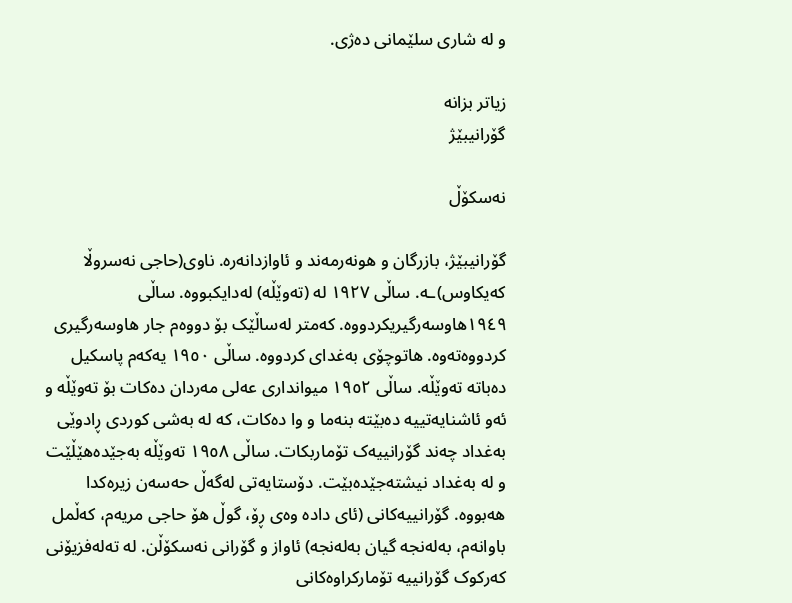و لە شاری سلێمانی دەژی.

زیاتر بزانە
گۆرانیبێژ

نەسکۆڵ

گۆرانیبێژ، بازرگان و هونەرمەند و ئاوازدانەرە. ناوی(حاجی نەسروڵا کەیکاوس)ـە. ساڵی ١٩٢٧ لە (تەوێڵە) لەدایکبووە. ساڵی ١٩٤٩هاوسەرگیریکردووە. کەمتر لەساڵێک بۆ دووەم جار هاوسەرگیری کردووەتەوە. هاتوچۆی بەغدای کردووە. ساڵی ١٩٥٠ یەکەم پاسکیل دەباتە تەوێڵە. ساڵی ١٩٥٢ میوانداری عەلی مەردان دەکات بۆ تەوێڵە و ئەو ئاشنایەتییە دەبێتە بنەما و وا دەکات، کە لە بەشی کوردی ڕادوێی بەغداد چەند گۆرانییەک تۆماربکات. ساڵی ١٩٥٨ تەوێڵە بەجێدەهێڵێت و لە بەغداد نیشتەجێدەبێت. دۆستایەتی لەگەڵ حەسەن زیرەکدا هەبووە. گۆرانییەکانی (ئای دادە وەی ڕۆ، گوڵ هۆ حاجی مریەم، کەڵمل باوانەم، بەلەنجە گیان بەلەنجە) ئاواز و گۆرانی نەسکۆڵن. لە تەلەفزیۆنی کەرکوک گۆرانییە تۆمارکراوەکانی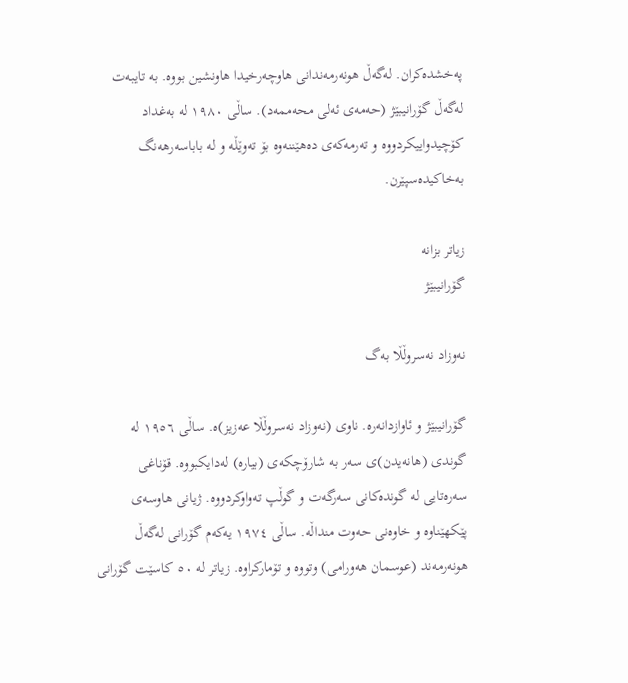پەخشدەکران. لەگەڵ هونەرمەندانی هاوچەرخیدا هاونشین بووە. بە تایبەت لەگەڵ گۆرانیبێژ (حەمەی ئەلی محەممەد). ساڵی ١٩٨٠ لە بەغداد کۆچیدواییکردووە و تەرمەکەی دەهێننەوە بۆ تەوێڵە و لە باباسەرهەنگ بەخاکیدەسپێرن.

زیاتر بزانە
گۆرانیبێژ

نەوزاد نەسروڵڵا بەگ

گۆرانیبێژ و ئاوازدانەرە. ناوی (نەوزاد نەسروڵڵا عەزیز)ە. ساڵی ١٩٥٦ لە گوندی (هانەیدن)ی سەر بە شارۆچکەی (بیارە) لەدایکبووە. قۆناغی سەرەتایی لە گوندەکانی سەرگەت و گوڵپ تەواوکردووە. ژیانی هاوسەی پێکهێناوە و خاوەنی حەوت منداڵە. ساڵی ١٩٧٤ یەکەم گۆرانی لەگەڵ هونەرمەند (عوسمان هەورامی) وتووە و تۆمارکراوە. زیاتر لە ٥٠ کاسێت گۆرانی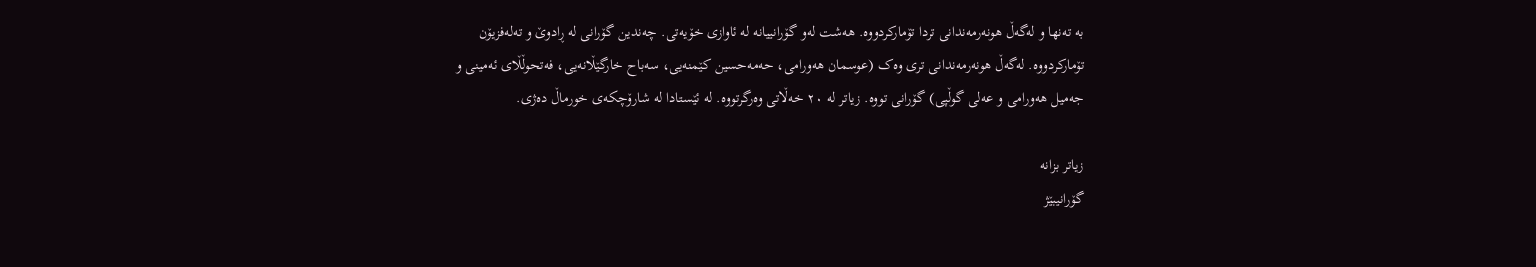بە تەنها و لەگەڵ هونەرمەندانی تردا تۆمارکردووە. هەشت لەو گۆرانییانە لە ئاوازی خۆیەتی. چەندین گۆرانی لە ڕادوێ و تەلەفزیۆن تۆمارکردووە. لەگەڵ هونەرمەندانی تری وەک (عوسمان هەورامی، حەمەحسین کێمنەیی، سەباح خارگێڵانەیی، فەتحوڵڵای ئەمینی و جەمیل هەورامی و عەلی گوڵپى) گۆرانی تووە. زیاتر لە ٢٠ خەڵاتی وەرگرتووە. لە ئێستادا لە شارۆچکەی خورماڵ دەژی.

زیاتر بزانە
گۆرانیبێژ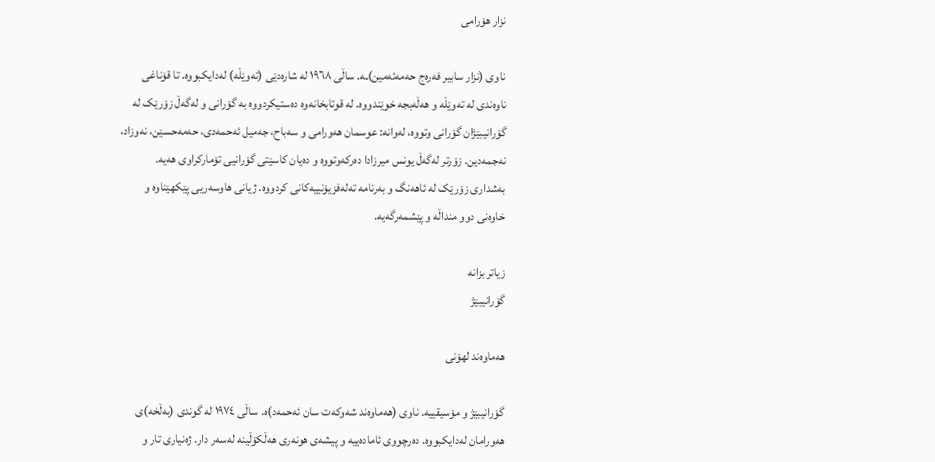نزار هۆرامی

ناوی (نزار سابیر فەرەج حەمەئەمین)ـە. ساڵی ١٩٦٨ لە شارەدێی (تەوێڵە) لەدایکبووە. تا قۆناغی ناوەندی لە تەوێڵە و هەڵەبجە خوێندووە. لە قوتابخانەوە دەستیکردووە بە گۆرانی و لەگەڵ زۆرێک لە گۆرانیبێژان گۆرانی وتووە، لەوانە: عوسمان هەورامی و سەباح، جەمیل ئەحمەدی، حەمەحسێن، نەوزاد، نەجمەدین. زۆرتر لەگەڵ یونس میرزادا دەرکەوتووە و دەیان کاسێتی گۆرانیی تۆمارکراوی هەیە. بەشداری زۆرێک لە ئاهەنگ و بەرنامە تەلەفزیۆنییەکانی کردووە. ژیانی هاوسەریی پێکهێناوە‌ و‌ خاوەنی دوو منداڵە و پێشمەرگەیە.

زیاتر بزانە
گۆرانیبێژ

هەماوەند لهۆنی

گۆرانیبێژ و مۆسیقییە. ناوی (هەماوەند شەوکەت سان ئەحمەد)ە. ساڵی ١٩٧٤ لە گوندی (بەڵخە)ی هەورامان لەدایکبووە. دەرچووی ئامادەییە و پیشەی هونەری هەڵکۆڵینە لەسەر دار. ژەنیاری تار و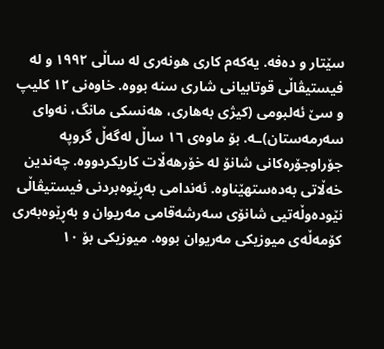سێتار و دەفە. یەکەم کاری هونەری لە ساڵی ١٩٩٢ و لە فیستیڤاڵی قوتابیانی شاری سنە بووە. خاوەنی ١٢ کلیپ و سێ ئەلبومی (کیژی بەهاری، هەنسکی مانگ، نەوای سەرمەستان)ـە. بۆ ماوەی ١٦ ساڵ لەگەڵ گروپە جۆراوجۆرەکانی شانۆ لە خۆرهەڵات کاریکردووە. چەندین خەڵاتی بەدەستهێناوە. ئەندامی بەڕێوەبردنی فیستیڤاڵی نێودەوڵەتیی شانۆی سەرشەقامی مەریوان و بەڕێوەبەری کۆمەڵەی میوزیکی مەریوان بووە. میوزیکی بۆ ١٠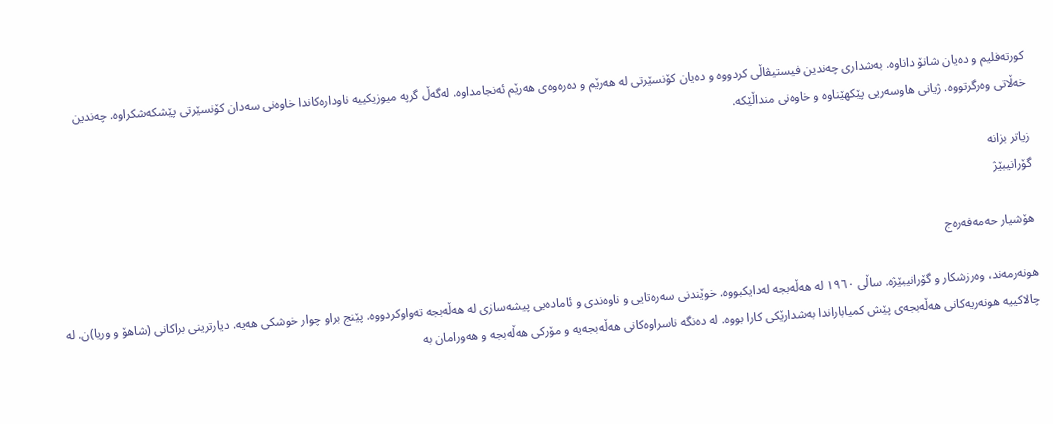کورتەفلیم و دەیان شانۆ داناوە. بەشداری چەندین فیستیڤاڵی کردووە و دەیان کۆنسێرتی لە هەرێم و دەرەوەی هەرێم ئەنجامداوە. لەگەڵ گرپە میوزیکییە ناودارەکاندا خاوەنی سەدان کۆنسێرتی پێشکەشکراوە. چەندین خەڵاتی وەرگرتووە. ژیانی هاوسەریی پێکهێناوە‌ و خاوەنی منداڵێکە.

زیاتر بزانە
گۆرانیبێژ

هۆشیار حەمەفەرەج

هونەرمەند، وەرزشکار و گۆرانیبێژە. ساڵی ١٩٦٠ لە هەڵەبجە لەدایکبووە. خوێندنی سەرەتایی و ناوەندی و ئامادەیی پیشەسازی لە هەڵەبجە تەواوکردووە. پێنج براو چوار خوشکی هەیە. دیارترینی براکانی (شاهۆ و وریا)ن. لە چالاکییە هونەریەکانی هەڵەبجەی پێش کمیاباراندا بەشدارێکی کارا بووە. لە دەنگە ناسراوەکانی هەڵەبجەیە و مۆرکی هەڵەبجە و هەورامان بە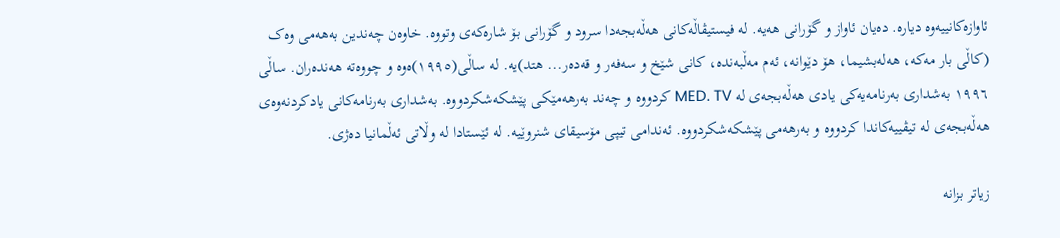ئاوازەکانییەوە دیارە. دەیان ئاواز و گۆرانی هەیە. لە فیستیڤاڵەکانی هەڵەبجەدا سرود و گۆرانی بۆ شارەکەی وتووە. خاوەن چەندین بەهەمی وەک (کاڵی بار مەکە، هەلەبشیما، هۆ دێوانە، ئەم مەڵبەندە، کانی شێخ و سەفەر و قەدەر... هتد)یە. لە ساڵی(١٩٩٥)ەوە و چووەتە هەندەران. ساڵی ١٩٩٦ بەشداری بەرنامەیەکی یادی هەڵەبجەی لە MED. TV کردووە و چەند بەرهەمێکی پێشکەشکردووە. بەشداری بەرنامەکانی یادکردنەوەی هەڵەبجەی لە تیڤییەکاندا کردووە و بەرهەمی پێشکەشکردووە. ئەندامی تیپی مۆسیقای شنروێیە. لە ئێستادا لە وڵاتی ئەڵمانیا دەژی.

زیاتر بزانە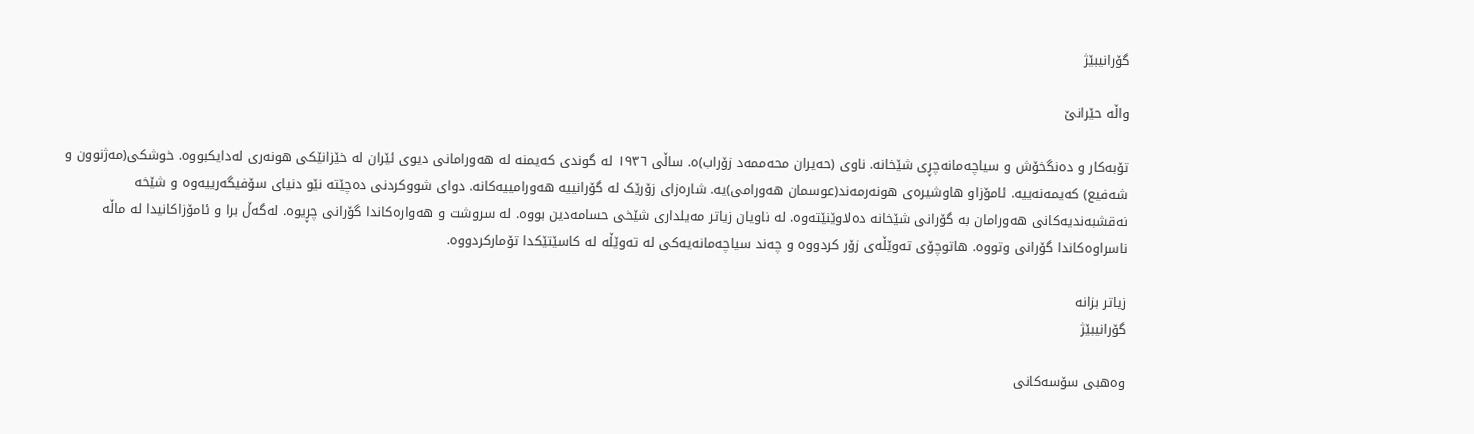گۆرانیبێژ

واڵە حێرانێ

تۆبەکار و دەنگخۆش و سیاچەمانەچڕی شێخانە. ناوی (حەیران محەممەد زۆراب)ە. ساڵی ١٩٣٦ لە گوندی کەیمنە لە هەورامانی دیوی ئێران لە خێزانێکی هونەری لەدایکبووە. خوشکی(مەژنوون و شەفیع) کەیمەنەییە. ئامۆزاو هاوشیرەی هونەرمەند(عوسمان هەورامی)یە. شارەزای زۆرێک لە گۆرانییە هەورامییەکانە. دوای شووکردنی دەچێتە نێو دنیای سۆفیگەرییەوە و شێخە نەقشبەندیەکانی هەورامان بە گۆرانی شێخانە دەلاوێنێتەوە. لە ناویان زیاتر مەیلداری شێخی حسامەدین بووە. لە سروشت و هەوارەکاندا گۆرانی چڕیوە. لەگەڵ برا و ئامۆزاکانیدا لە ماڵە ناسراوەکاندا گۆرانی وتووە. هاتوچۆی تەوێڵەی زۆر کردووە و چەند سیاچەمانەیەکی لە تەوێڵە لە کاسێتێکدا تۆمارکردووە.

زیاتر بزانە
گۆرانیبێژ

وەهبی سۆسەکانی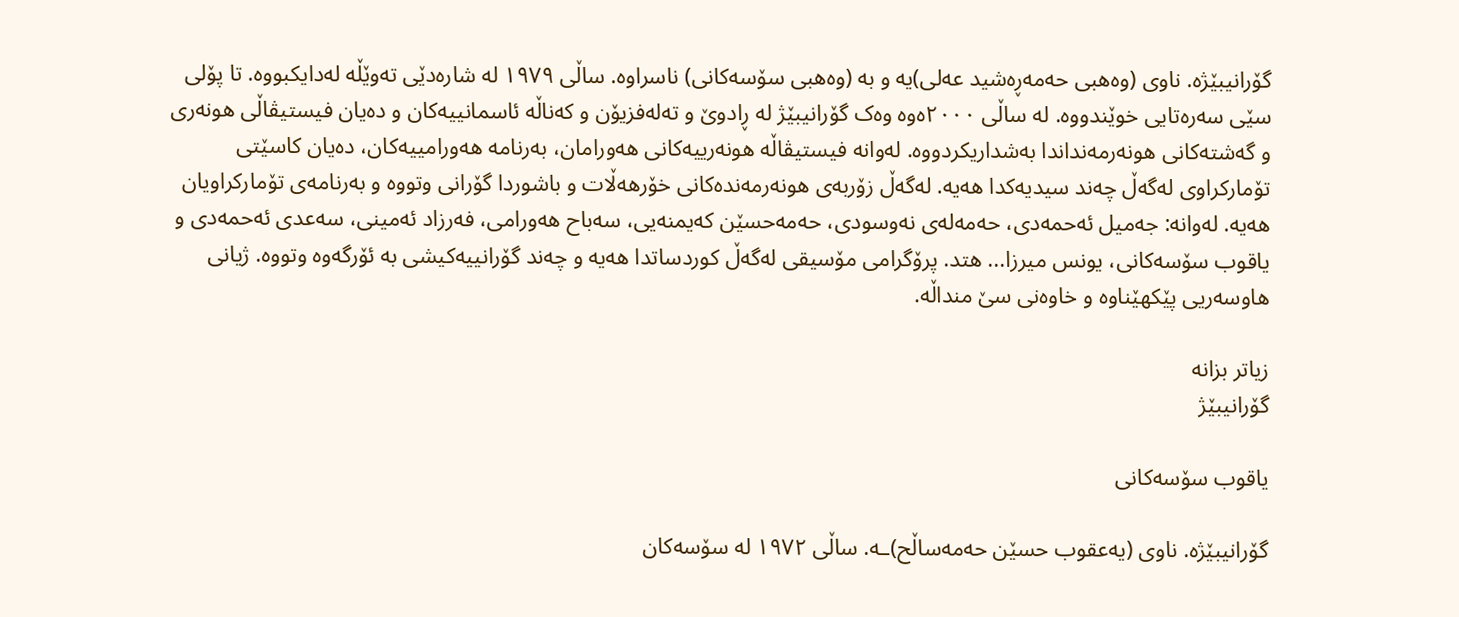گۆرانیبێژە. ناوی (وەهبی حەمەڕەشید عەلی)یه ‌و بە (وەهبی سۆسەکانی) ناسراوە. ساڵی ١٩٧٩ لە شارەدێی تەوێڵە لەدایکبووە. تا پۆلی سێی سەرەتایی خوێندووە. له ‌ساڵی ٢٠٠٠ەوە وەک گۆرانیبێژ لە ڕادوێ و تەلەفزیۆن و کەناڵە ئاسمانییەکان و دەیان فیستیڤاڵی هونەری و گەشتەکانی هونەرمەنداندا بەشداریکردووە. لەوانە فیستیڤاڵە هونەرییەکانی هەورامان، بەرنامە هەورامییەکان، دەیان کاسێتی تۆمارکراوی لەگەڵ چەند سیدیەکدا هەیە. لەگەڵ زۆربەی هونەرمەندەکانی خۆرهەڵات و باشوردا گۆرانی وتووە و بەرنامەی تۆمارکراویان هەیە. لەوانە: جەمیل ئەحمەدی، حەمەلەی نەوسودی، حەمەحسێن کەیمنەیی، سەباح هەورامی، فەرزاد ئەمینی، سەعدی ئەحمەدی و یاقوب سۆسەکانی، یونس میرزا... هتد. پرۆگرامی مۆسیقی لەگەڵ کوردساتدا هەیە و چەند گۆرانییەکیشی بە ئۆرگەوە وتووە. ژیانی هاوسەریی پێکهێناوە‌ و خاوەنی سێ منداڵە.

زیاتر بزانە
گۆرانیبێژ

یاقوب سۆسەکانی

گۆرانیبێژە. ناوی (یەعقوب حسێن حەمەساڵح)ـە. ساڵی ١٩٧٢ لە سۆسەکان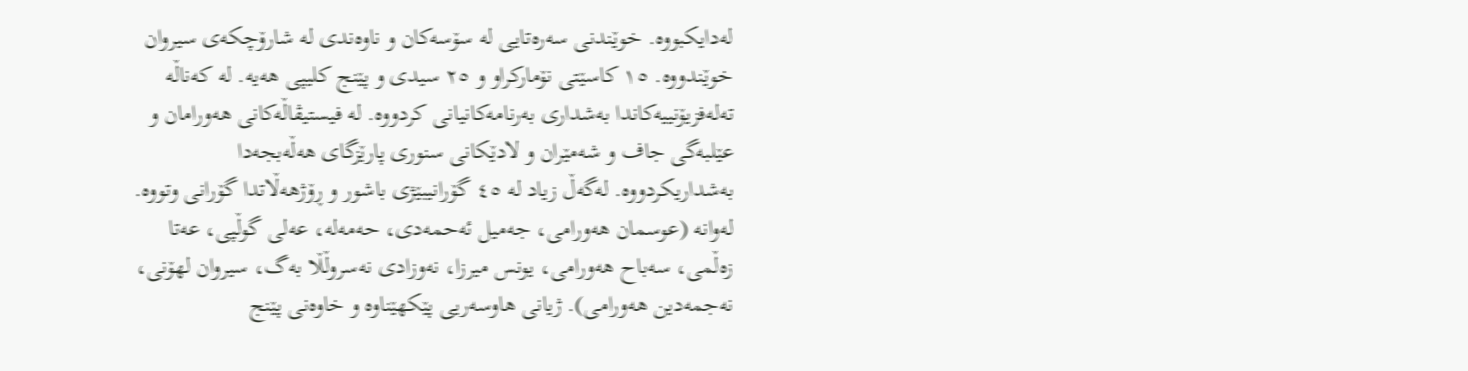لەدایکبووە. خوێندنی سەرەتایی لە سۆسەکان و ناوەندی لە شارۆچکەی سیروان خوێندووە. ١٥ کاسێتی نۆمارکراو و ٢٥ سیدی و پێنج کلیپی هەیە. لە کەناڵە تەلەفزیۆنییەکاندا بەشداری بەرنامەکانیانی کردووە. لە فیستیڤاڵەکانی هەورامان و عێلبەگی جاف و شەمێران و لادێکانی سنوری پارێزگای هەڵەبجەدا بەشداریکردووە. لەگەڵ زیاد لە ٤٥ گۆرانیبێژی باشور و ڕۆژهەڵاتدا گۆرانی وتووە. لەوانە (عوسمان هەورامی، جەمیل ئەحمەدی، حەمەلە، عەلی گوڵپی، عەتا زەڵمی، سەباح هەورامی، یونس میرزا، نەوزادی نەسروڵڵا بەگ، سیروان لهۆنی، نەجمەدین هەورامی). ژیانی هاوسەریی پێکهێناوە‌ و خاوەنی پێنج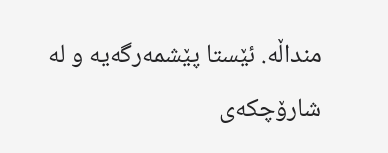منداڵە. ئێستا پێشمەرگەیە و لە شارۆچکەی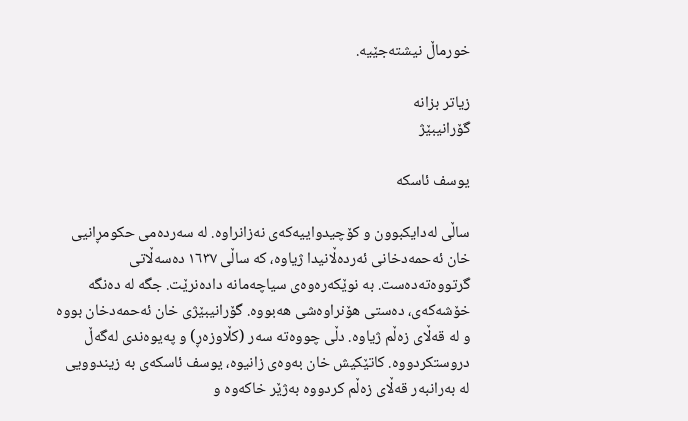خورماڵ نیشتەجێیە.

زیاتر بزانە
گۆرانیبێژ

یوسف ئاسکە

ساڵی لەدایکبوون و کۆچیدواییەکەی نەزانراوە. لە سەردەمی حکومڕانیی خان ئەحمەدخانی ئەردەڵانیدا ژیاوە، کە ساڵی ١٦٣٧ دەسەڵاتی گرتووەتەدەست. بە نوێکەرەوەی سیاچەمانە دادەنرێت. جگە لە دەنگە خۆشەکەی، دەستی هۆنراوەشی هەبووە. گۆرانیبێژی خان ئەحمەدخان بووە و لە قەڵای زەڵم ژیاوە. دڵی چووەتە سەر (کڵاوزەڕ) و پەیوەندی لەگەڵ دروستکردووە. کاتێکیش خان بەوەی زانیوه،‌ یوسف ئاسکەی بە زیندوویی لە بەرانبەر قەڵای زەڵم کردووە بەژێر خاکەوە و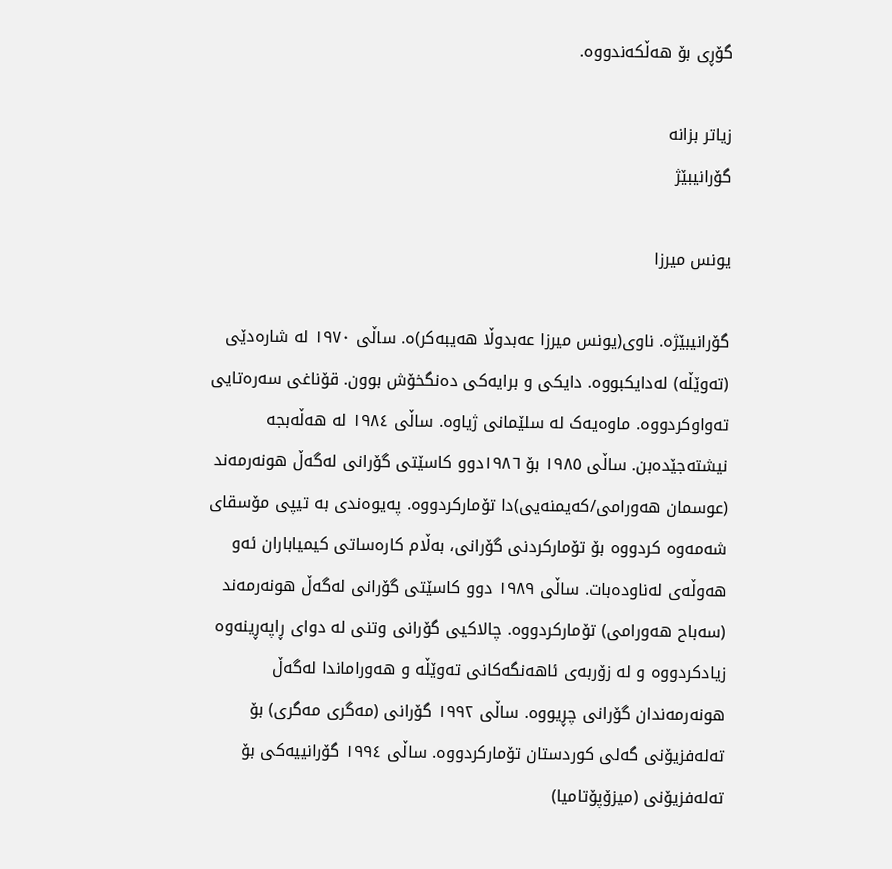گۆڕی بۆ هەڵکەندووە.

زیاتر بزانە
گۆرانیبێژ

یونس میرزا

گۆرانیبێژە. ناوی(یونس میرزا عەبدوڵا هەیبەکر)ە. ساڵی ١٩٧٠ لە شارەدێی (تەوێڵە) لەدایکبووە. دایکی و برایەکی دەنگخۆش بوون. قۆناغی سەرەتایی تەواوکردووە. ماوەیەک لە سلێمانی ژیاوە. ساڵی ١٩٨٤ لە هەڵەبجە نیشتەجێدەبن. ساڵی ١٩٨٥ بۆ ١٩٨٦دوو کاسێتی گۆرانی لەگەڵ هونەرمەند (عوسمان هەورامی/کەیمنەیی)دا تۆمارکردووە. پەیوەندی بە تیپی مۆسقای شەمەوە کردووە بۆ تۆمارکردنی گۆرانی، بەڵام کارەساتی کیمیاباران ئەو هەوڵەی لەناودەبات. ساڵی ١٩٨٩ دوو کاسێتی گۆرانی لەگەڵ هونەرمەند (سەباح هەورامی) تۆمارکردووە. چالاکیی گۆرانی وتنی لە دوای ڕاپەڕینەوە زیادکردووە و لە زۆربەی ئاهەنگەکانی تەوێڵە و هەوراماندا لەگەڵ هونەرمەندان گۆرانی چڕیووە. ساڵی ١٩٩٢ گۆرانی (مەگری مەگری) بۆ تەلەفزیۆنی گەلی کوردستان تۆمارکردووە. ساڵی ١٩٩٤ گۆرانییەکی بۆ تەلەفزیۆنی (میزۆپۆتامیا)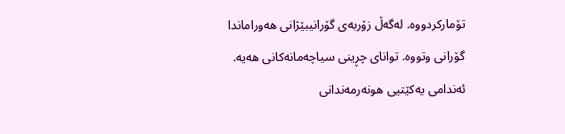تۆمارکردووە. لەگەڵ زۆربەی گۆرانیبێژانی هەوراماندا گۆرانی وتووە. توانای چڕینی سیاچەمانەکانی هەیە. ئەندامی یەکێتیی هونەرمەندانی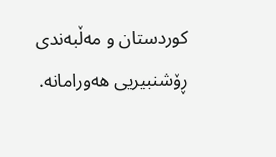کوردستان و مەڵبەندی ڕۆشنبیریی هەورامانە.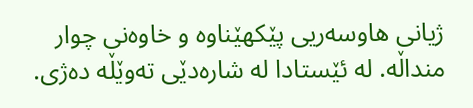ژیانی هاوسەریی پێکهێناوە‌ و خاوەنی چوار منداڵە. لە ئێستادا لە شارەدێی تەوێڵە دەژی.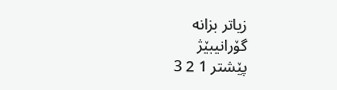زیاتر بزانە
گۆرانیبێژ
پێشتر 1 2 3